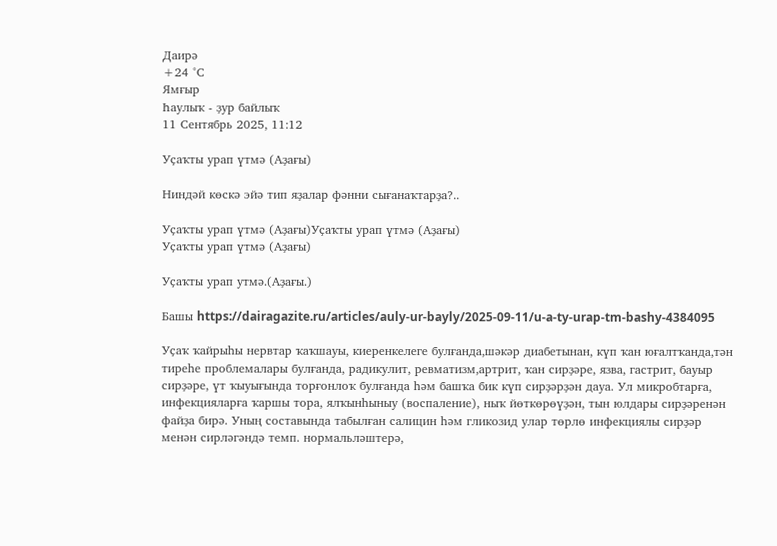Даирә
+24 °С
Ямғыр
Һаулыҡ - ҙур байлыҡ
11 Сентябрь 2025, 11:12

Уҫаҡты урап үтмә (Аҙағы)

Ниндәй көскә эйә тип яҙалар фәнни сығанаҡтарҙа?..

Уҫаҡты урап үтмә (Аҙағы)Уҫаҡты урап үтмә (Аҙағы)
Уҫаҡты урап үтмә (Аҙағы)

Уҫаҡты урап утмә.(Аҙағы.)

Башы https://dairagazite.ru/articles/auly-ur-bayly/2025-09-11/u-a-ty-urap-tm-bashy-4384095

Уҫаҡ ҡайрыһы нервтар ҡаҡшауы, киеренкелеге булғанда,шәкәр диабетынан, күп ҡан юғалтҡанда,тән тиреһе проблемалары булғанда, радикулит, ревматизм,артрит, ҡан сирҙәре, язва, гастрит, бауыр сирҙәре, үт ҡыуығында торғонлоҡ булғанда һәм башҡа бик күп сирҙәрҙән дауа. Ул микробтарға, инфекцияларға ҡаршы тора, ялҡынһыныу (воспаление), ныҡ йөткөрөүҙән, тын юлдары сирҙәренән файҙа бирә. Уның составында табылған салицин һәм гликозид улар төрлө инфекциялы сирҙәр менән сирләгәндә темп. нормальләштерә,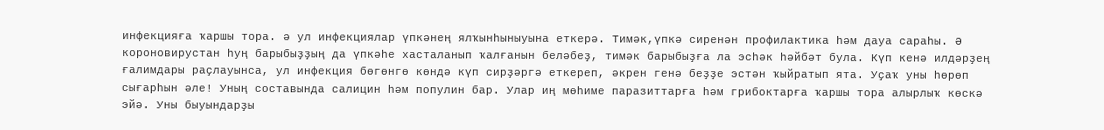инфекцияға ҡаршы тора. ә ул инфекциялар үпкәнең ялҡынһыныуына еткерә. Тимәк,үпкә сиренән профилактика һәм дауа сараһы. Ә короновирустан һуң барыбыҙҙың да үпкәһе хасталанып ҡалғанын беләбеҙ, тимәк барыбыҙға ла эсһәк һәйбәт була. Күп кенә илдәрҙең ғалимдары раҫлауынса, ул инфекция бөгөнгө көндә күп сирҙәргә еткереп, әкрен генә беҙҙе эстән ҡыйратып ята. Уҫаҡ уны һөрөп сығарһын әле! Уның составында салицин һәм популин бар. Улар иң мөһиме паразиттарға һәм грибоктарға ҡаршы тора алырлыҡ көскә эйә. Уны быуындарҙы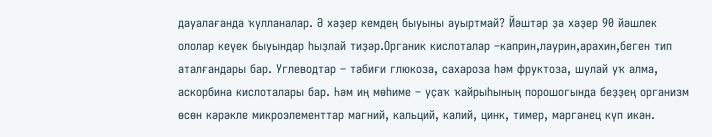дауалағанда ҡулланалар. Ә хәҙер кемдең быуыны ауыртмай? Йәштәр ҙә хәҙер 90 йәшлек ололар кеүек быуындар һыҙлай тиҙәр.Органик кислоталар –каприн,лаурин,арахин,беген тип аталғандары бар. Углеводтар – тәбиғи глюкоза, сахароза һәм фруктоза, шулай уҡ алма, аскорбина кислоталары бар. Һәм иң мөһиме – уҫаҡ ҡайрыһының порошогында беҙҙең организм өсөн кәрәкле микроэлементтар магний, кальций, калий, цинк, тимер, марганец күп икән.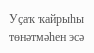Уҫаҡ ҡайрыһы төнәтмәһен эсә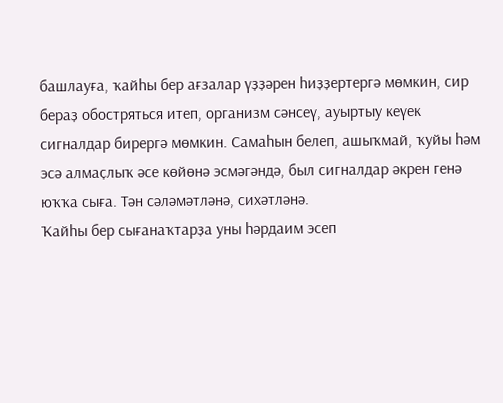башлауға, ҡайһы бер ағзалар үҙҙәрен һиҙҙертергә мөмкин, сир бераҙ обостряться итеп, организм сәнсеү, ауыртыу кеүек сигналдар бирергә мөмкин. Самаһын белеп, ашыҡмай, ҡуйы һәм эсә алмаҫлыҡ әсе көйөнә эсмәгәндә, был сигналдар әкрен генә юҡҡа сыға. Тән сәләмәтләнә, сихәтләнә.
Ҡайһы бер сығанаҡтарҙа уны һәрдаим эсеп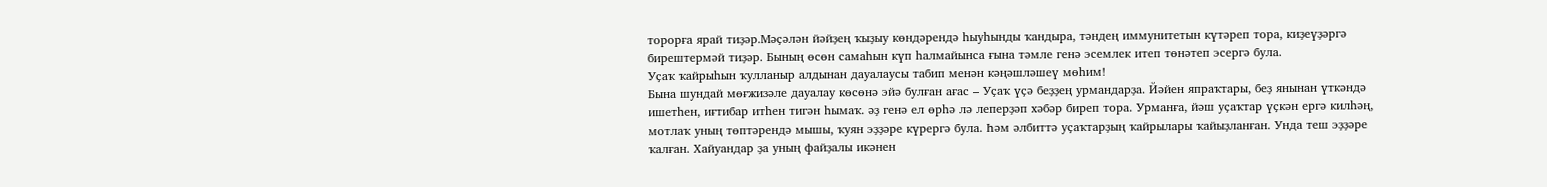торорға ярай тиҙәр.Мәҫәлән йәйҙең ҡыҙыу көндәрендә һыуһынды ҡандыра, тәндең иммунитетын күтәреп тора, киҙеүҙәргә бирештермәй тиҙәр. Бының өсөн самаһын күп һалмайынса ғына тәмле генә эсемлек итеп төнәтеп эсергә була.
Уҫаҡ ҡайрыһын ҡулланыр алдынан дауалаусы табип менән кәңәшләшеү мөһим!
Бына шундай мөғжизәле дауалау көсөнә эйә булған ағас – Уҫаҡ үҫә беҙҙең урмандарҙа. Йәйен япраҡтары, беҙ янынан үткәндә ишетһен, иғтибар итһен тигән һымаҡ. әҙ генә ел өрһә лә леперҙәп хәбәр биреп тора. Урманға, йәш уҫаҡтар үҫкән ергә килһәң, мотлаҡ уның төптәрендә мышы, ҡуян эҙҙәре күрергә була. Һәм әлбиттә уҫаҡтарҙың ҡайрылары ҡайыҙланған. Унда теш эҙҙәре ҡалған. Хайуандар ҙа уның файҙалы икәнен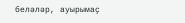беләләр, ауырымаҫ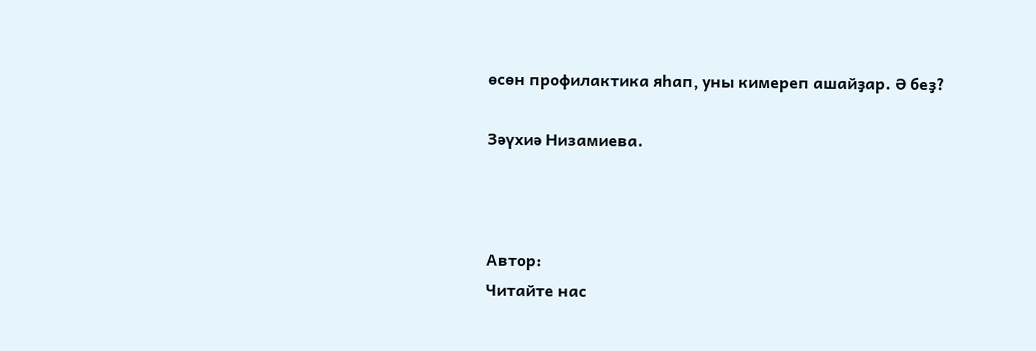өсөн профилактика яһап, уны кимереп ашайҙар. Ә беҙ?

Зәүхиә Низамиева.



Автор:
Читайте нас